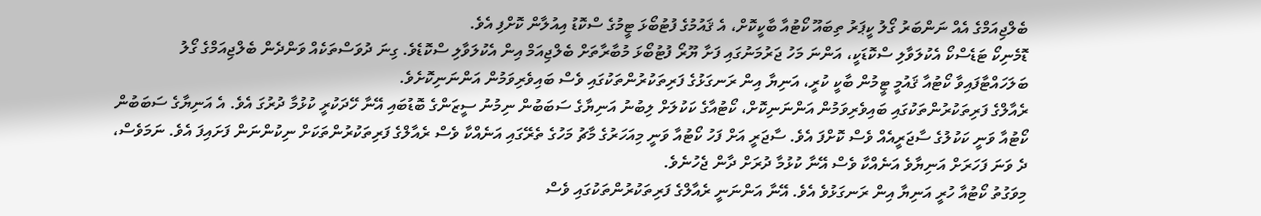ބެލްޖިއަމްގެ އެއް ނަންބަރު ގޯލު ކީޕަރު ތިބައޫ ކޯޓުއާ ބާކީކޮށް، އެ ޤައުމުގެ ފުޓުބޯޅަ ޓީމުގެ ސްކޮޑު އިއުލާން ކޮށްފި އެވެ.
ޑޮމެނިކޯ ޓަޑެސްކޯ އެކުލަވާލި ސްކޮޑަކީ، އަންނަ މަހު ޖަރުމަނުގައި ފަށާ ޔޫރޯ ފުޓުބޯޅަ މުބާރާތަށް ބެލްޖިއަމް އިން އެކުލަވާލި ސްކޮޑެވެ. ގިނަ ދުވަސްތަކެއް ވަންދެން ބެލްޖިއަމްގެ ގޯލު ބަލަހައްޓާފައިވާ ކޯޓުއާ ޤައުމީ ޓީމުން ބާކީ ކުރީ، އަނިޔާ އިން ރަނގަޅުގެ ފަރިތަކުރުންތަކުގައި ވެސް ބައިވެރިވަމުން އަންނަނިކޮށެވެ.
ރެއާލްގެ ފަރިތަކުރުންތަކުގައި ބައިވެރިވަމުން އަންނަނިކޮށް، ކޯޓުއާގެ ކަކުލަށް ލިބުނު އަނިޔާގެ ސަބަބުން ނިމުނު ސީޒަންގެ ބޮޑުބައި އޭނާ ހޭދަކުރީ ކުޅުމާ ދުރުގަ އެވެ. އެ އަނިޔާގެ ސަބަބުން ކޯޓުއާ ވަނީ ކަކުލުގެ ސާޖަރީއެއް ވެސް ކޮށްފަ އެވެ. ސާޖަރީ އަށް ފަހު ކޯޓުއާ ވަނީ މިއަހަރުގެ މާޗު މަހުގެ ތެރޭގައި އަނެއްކާ ވެސް ރެއާލްގެ ފަރިތަކުރުންތަކަށް ނިކުންނަން ފަށައިފަ އެވެ. ނަމަވެސް، ދެ ވަނަ ފަހަރަށް އަނިޔާވެ އަނެއްކާ ވެސް އޭނާ ކުޅުމާ ދުރަށް ދާން ޖެހުނެވެ.
މިވަގުތު ކޯޓުއާ ހުރީ އަނިޔާ އިން ރަނގަޅުވެ އެވެ. އޭނާ އަންނަނީ ރެއާލްގެ ފަރިތަކުރުންތަކުގައި ވެސް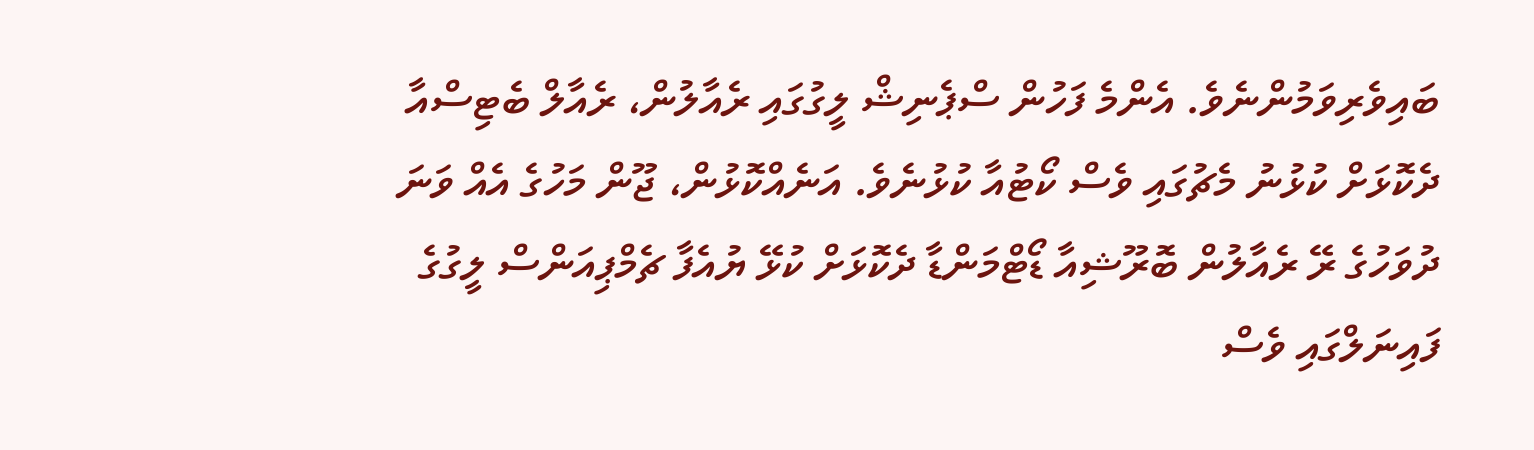ބައިވެރިވަމުންނެވެ. އެންމެ ފަހުން ސްޕެނިޝް ލީގުގައި ރެއާލުން، ރެއާލް ބެޓިސްއާ ދެކޮޅަށް ކުޅުނު މެޗުގައި ވެސް ކޯޓުއާ ކުޅުނެވެ. އަނެއްކޮޅުން، ޖޫން މަހުގެ އެއް ވަނަ ދުވަހުގެ ރޭ ރެއާލުން ބޮރޫޝިއާ ޑޯޓްމަންޑާ ދެކޮޅަށް ކުޅޭ ޔުއެފާ ޗެމްޕިއަންސް ލީގުގެ ފައިނަލްގައި ވެސް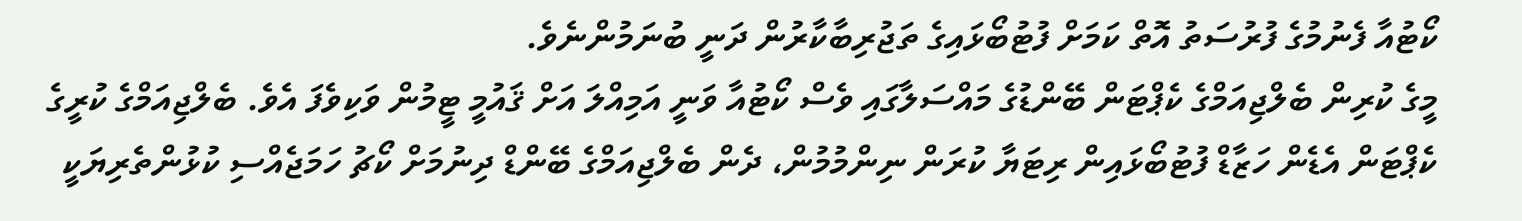ކޯޓުއާ ފެނުމުގެ ފުރުސަތު އޮތް ކަމަށް ފުޓުބޯޅައިގެ ތަޖުރިބާކާރުން ދަނީ ބުނަމުންނެވެ.
މީގެ ކުރިން ބެލްޖިއަމްގެ ކެޕްޓަން ބޭންޑުގެ މައްސަލާގައި ވެސް ކޯޓުއާ ވަނީ އަމިއްލަ އަށް ޤައުމީ ޓީމުން ވަކިވެފަ އެވެ. ބެލްޖިއަމްގެ ކުރީގެ ކެޕްޓަން އެޑެން ހަޒާޑް ފުޓުބޯޅައިން ރިޓަޔާ ކުރަން ނިންމުމުން، ދެން ބެލްޖިއަމްގެ ބޭންޑް ދިނުމަށް ކޯޗު ހަމަޖެއްސި ކުޅުންތެރިޔަކީ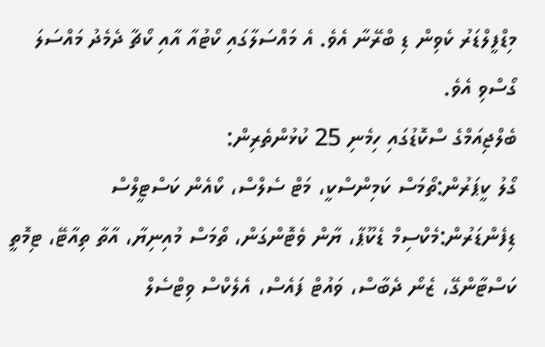މިޑްފީލްޑަރު ކެވިން ޑި ބްރޭނާ އެވެ. އެ މައްސަލާގައި ކޯޓުއާ އާއި ކޯޗާ ދެމެދު މައްސަލަ ގޯސްވި އެވެ.
ބެލްޖިއަމްގެ ސްކޮޑުގައި ހިމެނި 25 ކުޅުންތެރިން:
ގޯލު ކީޕަރުން:ތޯމަސް ކަމިންސްކީ، މަޓް ސެލްސް، ކޯއެން ކަސްޓީލްސް
ޑިފެންޑަރުން:މެކްސިމް ޑެކޫޕާ، ޔާން ވެޓޮންގަން، ތޯމަސް މުއިނިޔާ، އާތާ ތިއާޓޭ، ޓިމޮތީ ކަސްޓާންގޭ، ޒެނޯ ދެބާސް، ވައުޓް ފައެސް، އެލެކްސް ވިޓްސެލް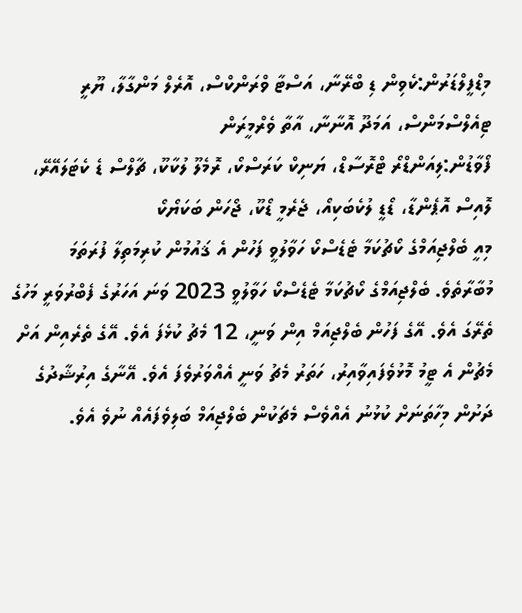މިޑްފީލްޑަރުން:ކެވިން ޑި ބްރޭނާ، އަސްޓާ ވްރަންކްސް، އޮރެލް މަންގާލާ، ޔޫރީ ޓިއެލްސްމަންސް، އަމަދޫ އޮނާނާ، އާތާ ވެރްމީރަން
ފޯވާޑުން:ލިއަންޑްރޯ ޓްރޮސާޑް، ޔަނިކް ކަރަސްކޯ، ރޮމެލޫ ލުކާކޫ، ޗާލްސް ޑެ ކެޓަލައޭރޭ، ލޮއިސް އޮޕެންޑާ، ޑޯޑީ ލުކެބަކިއޯ، ޖެރެމީ ޑޯކޫ، ޖޯހަން ބަކަޔޯކޯ
މިއީ ބެލްޖިއަމްގެ ކޯޗުކަމާ ޓެޑެސްކޯ ހަވާލުވީ ފަހުން އެ ޤައުމުން ކުރިމަތިލާ ފުރަތަމަ މުބާރާތެވެ. ބެލްޖިއަމްގެ ކޯޗުކަމާ ޓެޑެސްކޯ ހަވާލުވީ 2023 ވަނަ އަހަރުގެ ފެބްރުވަރީ މަހުގެ ތެރޭގަ އެވެ. އޭގެ ފަހުން ބެލްޖިއަމް އިން ވަނީ، 12 މެޗު ކުޅެފަ އެވެ. އޭގެ ތެރެއިން އަށް މެޗުން އެ ޓީމު މޮޅުވެފައިވާއިރު، ހަތަރު މެޗު ވަނީ އެއްވަރުވެފަ އެވެ. އޭނާގެ އިރުޝާދުގެ ދަށުން މިހާތަނަށް ކުޅުނު އެއްވެސް މެޗަކުން ބެލްޖިއަމް ބަލިވެފައެއް ނުވެ އެވެ.